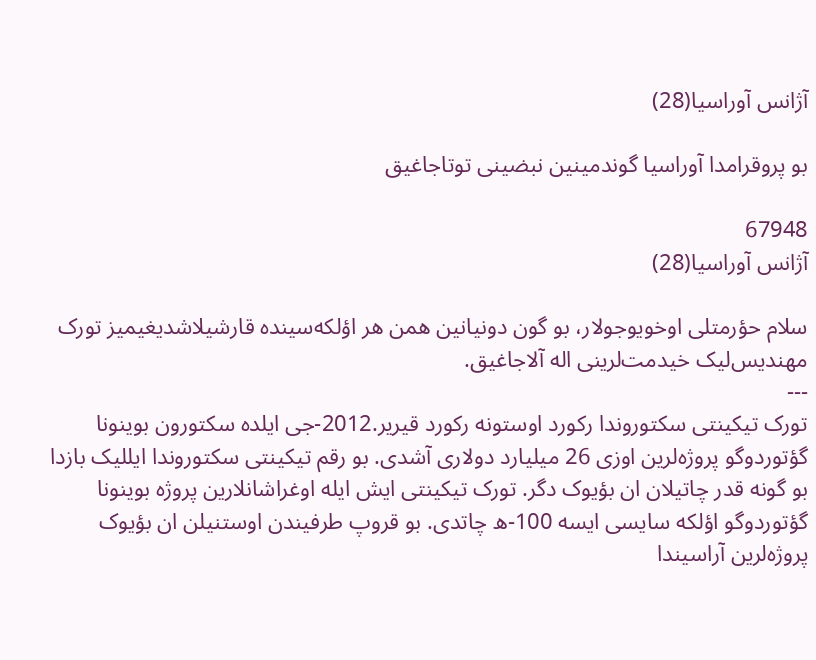آژانس آوراسیا(28)

بو پروقرامدا آوراسیا گوندمینین نبضینی توتاجاغیق

67948
آژانس آوراسیا(28)

سلام حؤرمتلی اوخویوجولار، بو گون دونیانین همن هر اؤلکه‌سینده قارشیلاشدیغیمیز تورک مهندیس‌لیک خیدمت‌لرینی اله آلاجاغیق.
---
تورک تیکینتی سکتوروندا رکورد اوستونه رکورد قیریر.2012-جی ایلده سکتورون بوینونا گؤتوردوگو پروژه‌لرین اوزی 26 میلیارد دولاری آشدی. بو رقم تیکینتی سکتوروندا ایللیک بازدا بو گونه قدر چاتیلان ان بؤیوک دگر. تورک تیکینتی ایش ایله اوغراشانلارین پروژه بوینونا گؤتوردوگو اؤلکه سایسی ایسه 100-ه چاتدی. بو قروپ طرفیندن اوستنیلن ان بؤیوک پروژه‌لرین آراسیندا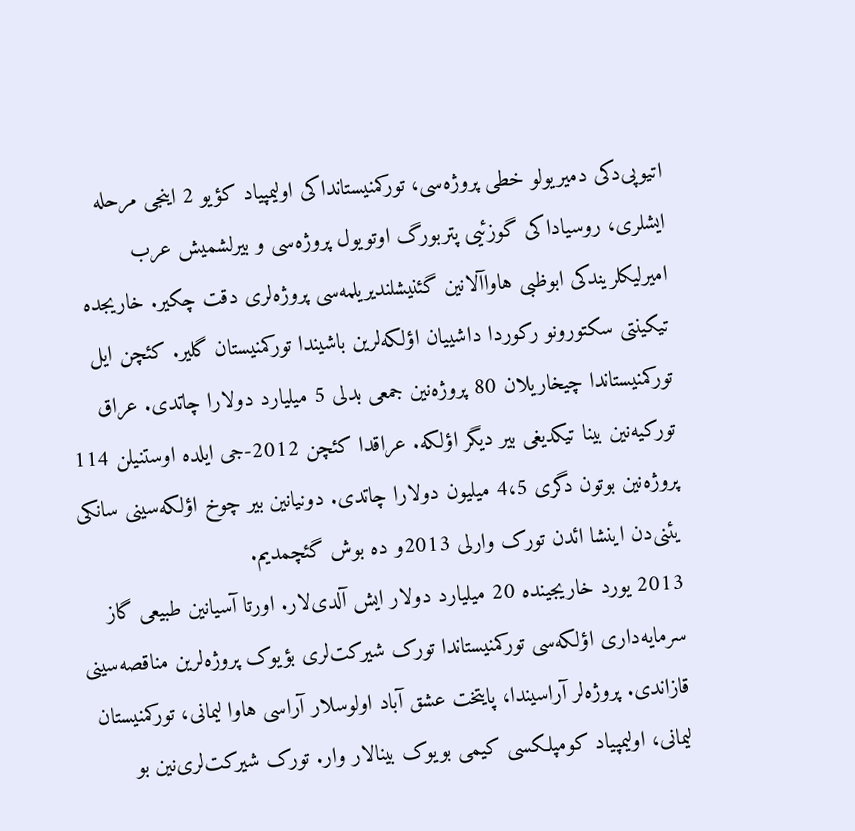اتیوپی‌دکی دمیریولو خطی پروژه‌سی، تورکمنیستانداکی اولیمپیاد کؤیو 2 اینجی مرحله ایشلری، روسیا‌داکی گوزئیی پتربورگ اوتویول پروژه‌سی و بیرلشمیش عرب امیرلیکلریندکی ابوظبی هاواآلانین گئنیشلندیریلمه‌سی پروژه‌لری دقت چکیر. خاریجده تیکینتی سکتورونو رکوردا داشییان اؤلکه‌لرین باشیندا تورکمنیستان گلیر. کئچن ایل تورکمنیستاندا چیخاریلان 80 پروژه‌نین جمعی بدلی 5 میلیارد دو‌لارا چاتدی. عراق تورکیه‌نین بینا تیکدیغی بیر دیگر اؤلکه. عراقدا کئچن 2012-جی ایلده اوستنیلن 114 پروژه‌نین بوتون دگری 4،5 میلیون دو‌لارا چاتدی. دونیانین بیر چوخ اؤلکه‌سینی سانکی یئنی‌دن اینشا ائدن تورک وارلی 2013و ده بوش گئچمدیم.
2013 یورد خاریجینده 20 میلیارد دو‌لار ایش آلدی‌لار. اورتا آسیانین طبیعی گاز سرمایه‌داری اؤلکه‌سی تورکمنیستاندا تورک شیرکت‌لری بؤیوک پروژه‌لرین مناقصه‌سینی قازاندی. پروژه‌لر آراسیندا، پایتخت عشق آباد اولوسلار آراسی هاوا لیمانی، تورکمنیستان لیمانی، اولیمپیاد کومپلکسی کیمی بویوک بینالار وار. تورک شیرکت‌لری‌نین بو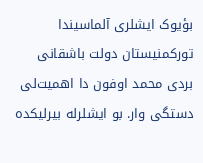بؤیوک ایشلری آلماسیندا تورکمنیستان دولت باشقانی بردی محمد اوفون دا اهمیت‌لی دستگی وار. بو ایشلرله بیرلیکده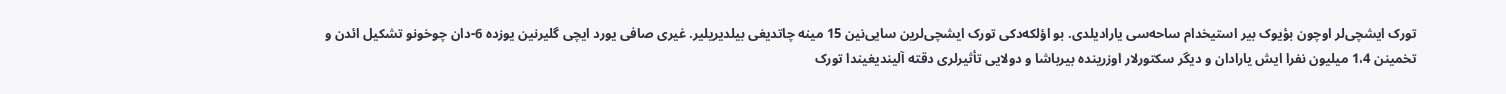تورک ایشچی‌لر اوچون بؤیوک بیر استیخدام ساحه‌سی یارادیلدی. بو اؤلکه‌دکی تورک ایشچی‌لرین سایی‌نین 15 مینه چاتدیغی بیلدیریلیر. غیری صافی یورد ایچی گلیر‌نین یوزده 6-دان چوخونو تشکیل ائدن و تخمینن 1،4 میلیون نفرا ایش یارا‌دان و دیگر سکتورلار اوزرینده بیرباشا و دولایی تأثیرلری دقته آلیندیغیندا تورک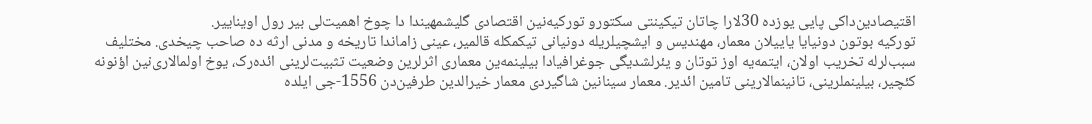اقتیصادین‌داکی پایی یوزده 30لارا چاتان تیکینتی سکتورو تورکیه‌نین اقتصادی گلیشمهیندا دا چوخ اهمیت‌لی بیر رول اویناییر.
تورکیه بوتون دونیایا یاییلان معمار، مهندیس و ایشچیلریله دونیانی تیکمکله قالمیر، عینی زاماندا تاریخه و مدنی ارثه ده صاحب چیخدی. مختلیف سبب‌لرله تخریب اولان، ایتمه‌یه اوز توتان و یئرلشدیگی جوغرافیادا بیلینمه‌ین معماری اثرلرین وضعیت تثبیت‌لرینی ائده‌رک، یوخ اولما‌لاری‌نین اؤنونه کئچیر، بیلینملرینی، تانینما‌لارینی تامین ائدیر. معمار سینانین شاگیردی معمار خیرالدین طرفین‌دن 1556-جی ایلده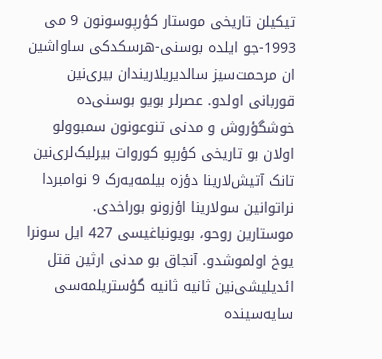تیکیلن تاریخی موستار کؤرپوسونون 9 می 1993-جو ایلده بوسنی-هرسکدکی ساواشین ان مرحمت‌سیز سالدیریلاریندان‌ بیری‌نین قوربانی اولدو. عصرلر بویو بوسنی‌‌ده خوشگؤروش و مدنی تنوعونون سمبوولو اولان بو تاریخی کؤرپو کوروات بیرلیک‌لری‌نین تانک آتیش‌لارینا دؤزه بیلمه‌یه‌رک 9 نوامبردا نراتوانین سولارینا اؤزونو بوراخدی.
موستارین روحو، بویونباغیسی 427 ایل سونرا یوخ اولموشدو. آنجاق بو مدنی ارثین قتل ائدیلیشی‌نین ثانیه ثانیه گؤستریلمه‌سی سایه‌سینده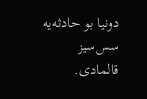دونیا بو حادثه‌یه سس‌سیز قالمادی.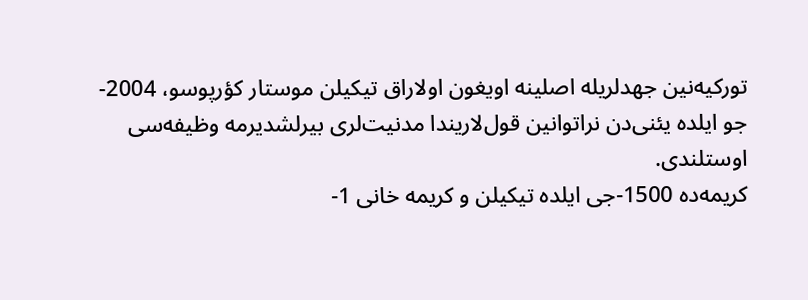تورکیه‌نین جهدلریله اصلینه اویغون اولا‌راق تیکیلن موستار کؤرپوسو، 2004-جو ایلده یئنی‌دن نراتوانین قول‌لاریندا مدنیت‌لری بیرلشدیرمه وظیفه‌سی اوستلندی.
کریمه‌ده 1500-جی ایلده تیکیلن و کریمه خانی 1-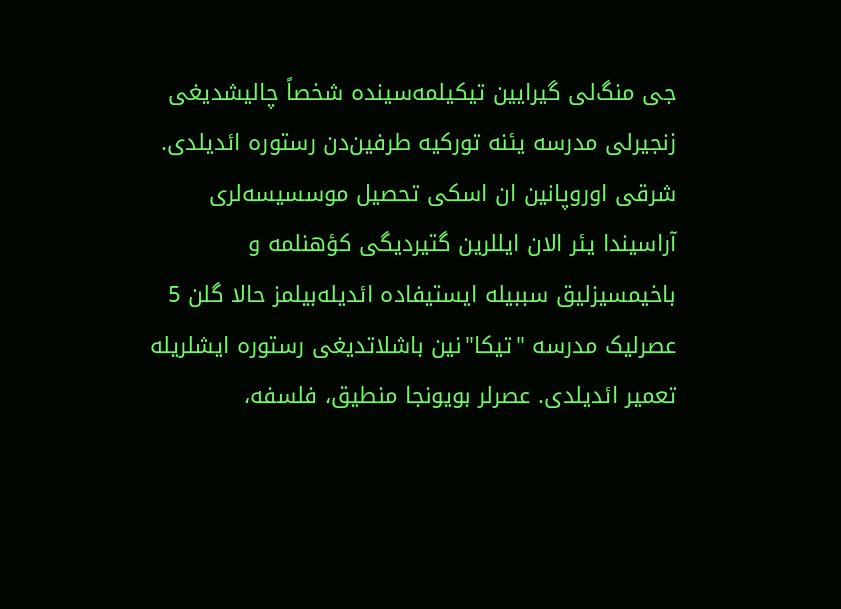جی منگ‌لی گیرایین تیکیلمه‌سینده شخصاً چالیشدیغی زنجیرلی مدرسه یئنه تورکیه طرفین‌دن رستوره ائدیلدی. شرقی اوروپانین ان اسکی تحصیل موسسیسه‌لری آراسیندا یئر الان ایللرین گتیردیگی کؤهنلمه و باخیمسیزلیق سببیله ایستیفاده ائدیله‌بیلمز حالا گلن 5 عصرلیک مدر‌سه "تیکا"نین باشلاتدیغی رستوره ایشلریله تعمیر ائدیلدی. عصرلر بویونجا منطیق، فلسفه،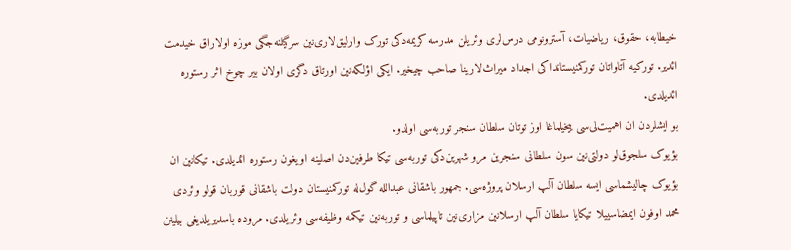خیطابه، حقوق، ریاضیات، آسترونومی درس‌لری وئریلن مدر‌سه کریمه‌دکی تورک وارلیق‌لاری‌نین سرگیلنه‌جگی موزه اولا‌راق خیدمت ائدیر. تورکیه آتاواتان تورکمنیستانداکی اجداد میراث‌لارینا صاحب چیخیر. ایکی اؤلکه‌نین اورتاق دگری اولان بیر چوخ اثر رستوره ائدیلدی.
بو ایشلردن ان اهمیت‌لی‌سی ییخیلماغا اوز توتان سلطان سنجر توربه‌سی اولدو.
بؤیوک سلجوق‌لو دولتی‌نین سون سلطانی سنجرین مرو شهرین‌دکی توربه‌سی تیکا طرفین‌دن اصلینه اویغون رستوره ائدیلدی. تیکانین ان بؤیوک چالیشماسی ایسه سلطان آلپ ارسلان پروژه‌سی. جمهور باشقانی عبدالله گول‌له تورکمنیستان دولت باشقانی قوربان قولو وئردی محمد اوفون ایمضاسییلا تیکایا سلطان آلپ ارسلانین مزاری‌نین تاپیلماسی و توربه‌نین تیکمه وظیفه‌سی وئریلدی. مروده باسدیریلدیغی بیلینن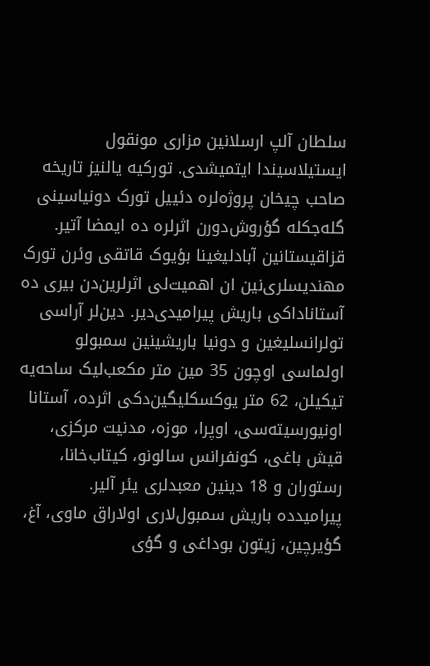سلطان آلپ ارسلانین مزاری مونقول ایستیلاسیندا ایتمیشدی. تورکیه یالنیز تاریخه صاحب چیخان پروژه‌لره دئییل تورک دونیاسینی گله‌جکله گؤروش‌دورن اثرلره ده ایمضا آتیر.
قزاقیستانین آبادلیغینا بؤیوک قاتقی وئرن تورک مهندیسلری‌نین ان اهمیت‌لی اثرلرین‌دن بیری ده آستاناداکی باریش پیرامیدی‌دیر. دین‌لر آراسی تولرانسلیغین و دونیا باریشینین سمبولو اولماسی اوچون 35 مین متر مکعب‌لیک ساحه‌یه تیکیلن، 62 متر یوکسکلیگین‌دکی اثرده، آستانا اونیورسیته‌سی، اوپرا، موزه، مدنیت مرکزی، قیش باغی، کونفرانس سالونو، کیتاب‌خانا، رستوران و 18 دینین معبدلری یئر آلیر.
پیرامیدده باریش سمبول‌لاری اولا‌راق ماوی، آغ، گؤیرچین، زیتون بوداغی و گؤی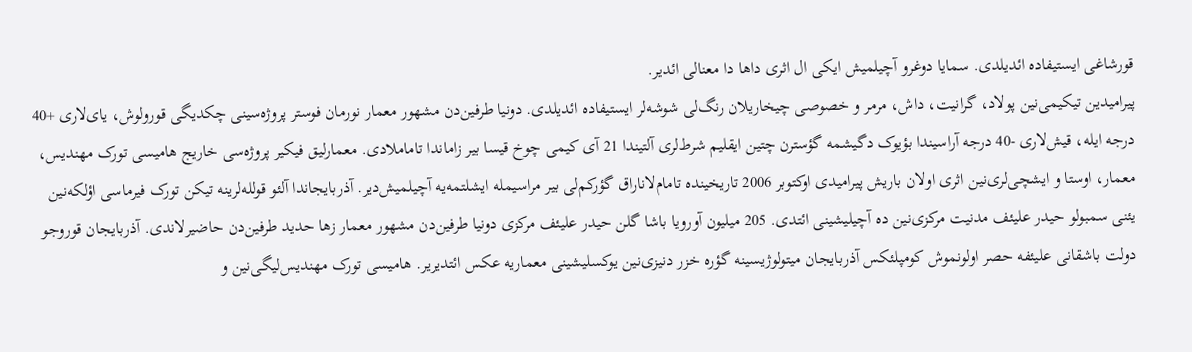قورشاغی ایستیفاده ائدیلدی. سمایا دوغرو آچیلمیش ایکی ال اثری داها دا معنا‌لی ائدیر.
پیرامیدین تیکیمی‌نین پولاد، گرانیت، داش، مرمر و خصوصی چیخاریلان رنگ‌لی شوشه‌لر ایستیفاده ائدیلدی. دونیا طرفین‌دن مشهور معمار نورمان فوستر پروژه‌سینی چکدیگی قورولوش، یای‌لاری +40 درجه‌ ایله، قیش‌لاری -40 درجه آراسیندا بؤیوک دگیشمه گؤسترن چتین ایقلیم شرط‌لری آلتیندا 21 آی کیمی چوخ قیسا بیر زاماندا تاماملادی. معمارلیق فیکیر پروژه‌سی خاریج هامیسی تورک مهندیس، معمار، اوستا و ایشچی‌لری‌نین اثری اولان باریش پیرامیدی اوکتوبر 2006 تاریخینده تامام‌لانا‌راق گؤرکم‌لی بیر مراسیمله ایشلتمه‌یه آچیلمیش‌دیر. آذربایجاندا آلئو قولله‌لرینه تیکن تورک فیرماسی اؤلکه‌نین یئنی سمبولو حیدر علیئف مدنیت مرکزی‌نین ده آچیلیشینی ائتدی. 205 میلیون آورویا باشا گلن حیدر علیئف مرکزی دونیا طرفین‌دن مشهور معمار زها حدید طرفین‌دن حاضیرلاندی. آذربایجان قوروجو دولت باشقانی علیئفه حصر اولونموش کومپلئکس آذربایجان میتولوژیسینه گؤره خزر دنیزی‌نین یوکسلیشینی معماریه عکس ائتدیریر. هامیسی تورک مهندیس‌لیگی‌نین و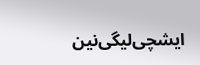ایشچی‌لیگی‌نین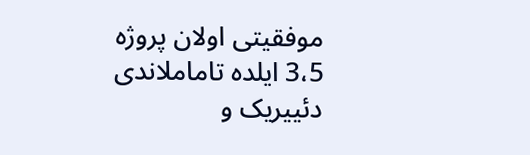موفقیتی اولان پروژه 3،5 ایلده تاماملاندی دئییریک و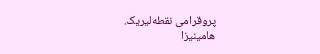پروقرامی نقطه‌لیریک.
هامینیزا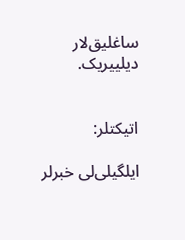ساغلیق‌لار دیلییریک.


اتیکتلر:

ایلگیلی‌لی خبرلر